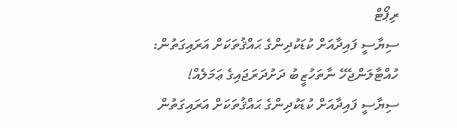ރިޕޯޓް
ސިޔާސީ ފައިދާއަށް ކުޑަކުދިންގެ ޙައްޤުތަކަށް އަރައިގަތުން: ހުއްޓާލަންޖެހޭ ނާތަހުޒީބު ދަށުދަރަޖައިގެ ޢަމަލެއް!
ސިޔާސީ ފައިދާއަށް ކުޑަކުދިންގެ ޙައްޤުތަކަށް އަރައިގަތުން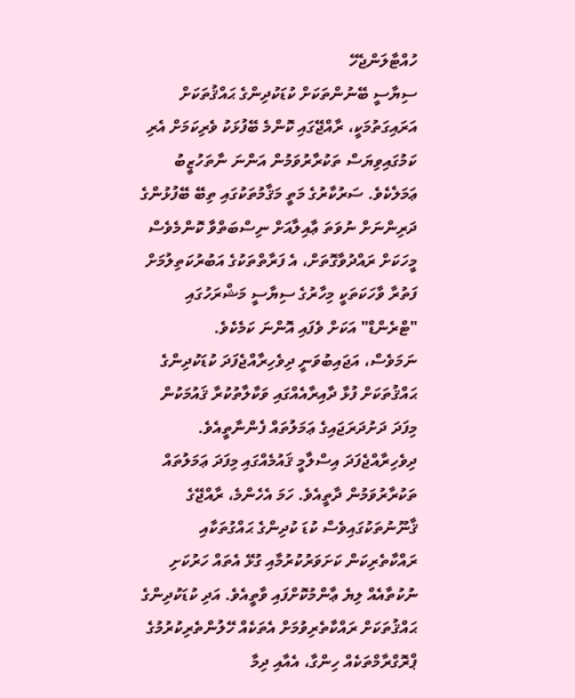ހުއްޓާލަންޖެހޭ
ސިޔާސީ ބޭނުންތަކަށް ކުޑަކުދިންގެ ޙައްޤުތަކަށް އަރައިގަތުމަކީ، ރާއްޖޭގައި ކޮންމެ ބޭފުޅަކު ވެރިކަމަށް އެރި ކަމުގައިވިޔަސް ތަކުރާރުވަމުން އަންނަ ނާތަހުޒީބު ޢަމަލެކެވެ. ސަރުކާރުގެ މަތީ މަޤާމުތަކުގައި ތިބޭ ބޭފުޅުންގެ ދަރިންނަށް ނުވަތަ ޢާއިލާއަށް ނިސްބަތްވާ ކޮންމެވެސް މީހަކަށް ރައްދުވާގޮތަށް، އެ ފަރާތްތަކުގެ އަބުރުކަތިލުމަށް ފަތުރާ ވާހަކަތަކީ މިހާރުގެ ސިޔާސީ މަޝްރަހުގައި "ޓްރެންޑް" އަކަށް ވެފައި އޮންނަ ކަމެކެވެ.
ނަމަވެސް، އަޖައިބުވަނީ ދިވެހިރާއްޖެފަދަ ކުޑަކުދިންގެ ޙައްޤުތަކަށް ފުޅާ ދާއިރާއެއްގައި ވަކާލާތުކުރާ ޤައުމަކުން މިފަދަ ދަށުދަރަޖައިގެ ޢަމަލުތައް ފެންނާތީއެވެ. ދިވެހިރާއްޖެފަދަ އިސްލާމީ ޤައުމެއްގައި މިފަދަ ޢަމަލުތައް ތަކުރާރުވަމުން ދާތީއެވެ. ހަމަ އެހެންމެ، ރާއްޖޭގެ ޤާނޫނުތަކުގައިވެސް ކުޑަ ކުދިންގެ ޙައްގުތަކާއި ރައްކާތެރިކަން ކަށަވަރުކުރުމާއި ގުޅޭ އެތައް ހަރުކަށި ނުކުތާއެއް ލިޔެ ޢާންމުކޮށްފައި ވާތީއެވެ. އަދި ކުޑަކުދިންގެ ޙައްޤުތަކަށް ރައްކާތެރިވުމަށް އެތަކެއް ހޭލުންތެރިކުރުމުގެ ޕްރޮގްރާމްތަކެއް ހިންގާ، އެއާއި ދިމާ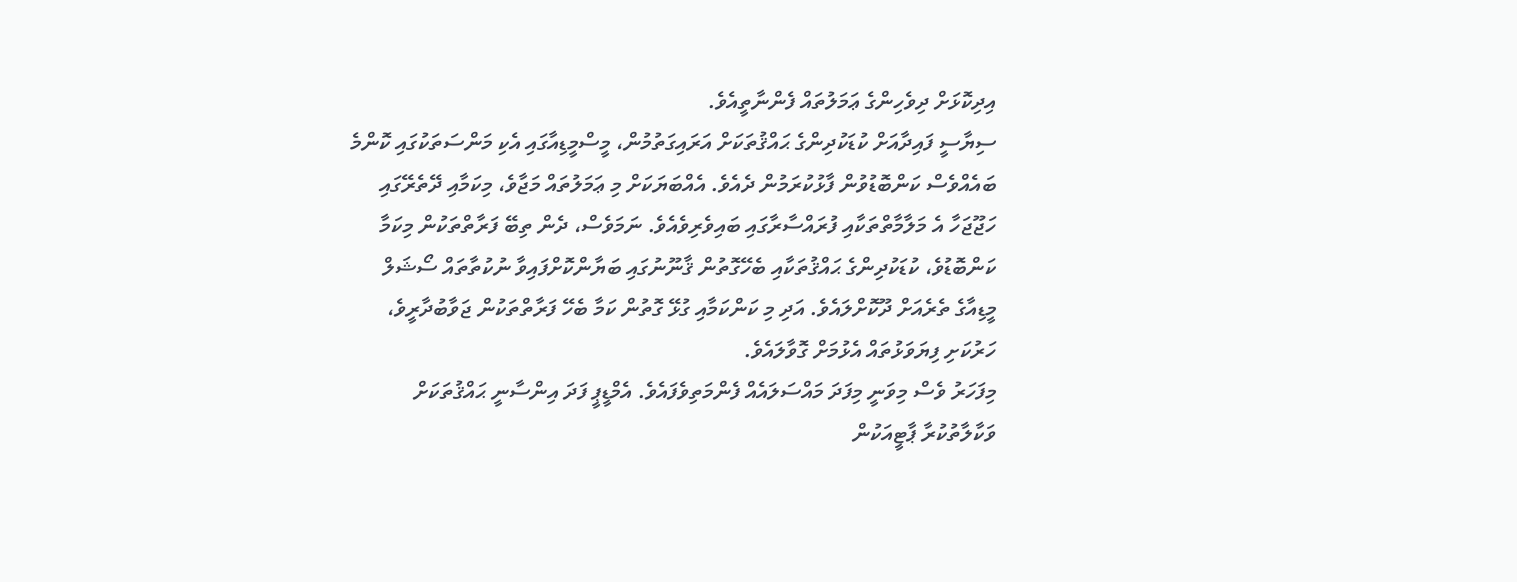އިދިކޮޅަށް ދިވެހިންގެ ޢަމަލުތައް ފެންނާތީއެވެ.
ސިޔާސީ ފައިދާއަށް ކުޑަކުދިންގެ ޙައްޤުތަކަށް އަރައިގަތުމުން، މީސްމީޑިއާގައި އެކި މަންސަތަކުގައި ކޮންމެ ބައެއްވެސް ކަންބޮޑުވުން ފާޅުކުރަމުން ދެއެވެ. އެއްބަޔަކަށް މި ޢަމަލުތައް މަޖާވެ، މިކަމާއި ދޭތެރޭގައި ހަޖޫޖަހާ އެ މަލާމާތްތަކާއި ފުރައްސާރާގައި ބައިވެރިވެއެވެ. ނަމަވެސް، ދެން ތިބޭ ފަރާތްތަކުން މިކަމާ ކަންބޮޑުވެ، ކުޑަކުދިންގެ ޙައްޤުތަކާއި ބެހޭގޮތުން ޤާނޫނުގައި ބަޔާންކޮށްފައިވާ ނުކުތާތައް ސޯޝަލް މީޑިއާގެ ތެރެއަށް ދޫކޮށްލައެވެ. އަދި މި ކަންކަމާއި ގުޅޭ ގޮތުން ކަމާ ބެހޭ ފަރާތްތަކުން ޖަވާބުދާރީވެ، ހަރުކަށި ފިޔަވަޅުތައް އެޅުމަށް ގޮވާލައެވެ.
މިފަހަރު ވެސް މިވަނީ މިފަދަ މައްސަލައެއް ފެންމަތިވެފައެވެ. އެމްޑީޕީ ފަދަ އިންސާނީ ޙައްޤުތަކަށް ވަކާލާތުކުރާ ޕާޓީއަކުން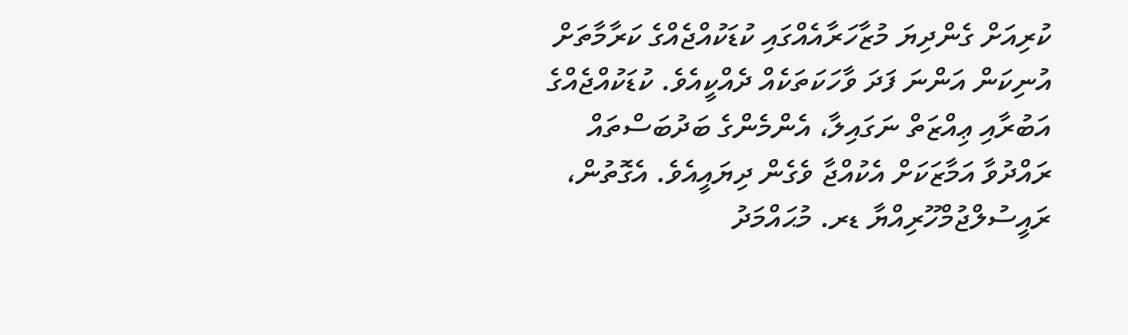ކުރިއަށް ގެންދިޔަ މުޒާހަރާއެއްގައި ކުޑަކުއްޖެއްގެ ކަރާމާތަށް އުނިކަން އަންނަ ފަދަ ވާހަކަތަކެއް ދެއްކީއެވެ. ކުޑަކުއްޖެއްގެ އަބުރާއި ޢިއްޒަތް ނަގައިލާ، އެންމެންގެ ބަދުބަސްތައް ރައްދުވާ އަމާޒަކަށް އެކުއްޖާ ވެގެން ދިޔައީއެވެ. އެގޮތުން، ރައީސުލްޖުމްހޫރިއްޔާ ޑރ. މުޙައްމަދު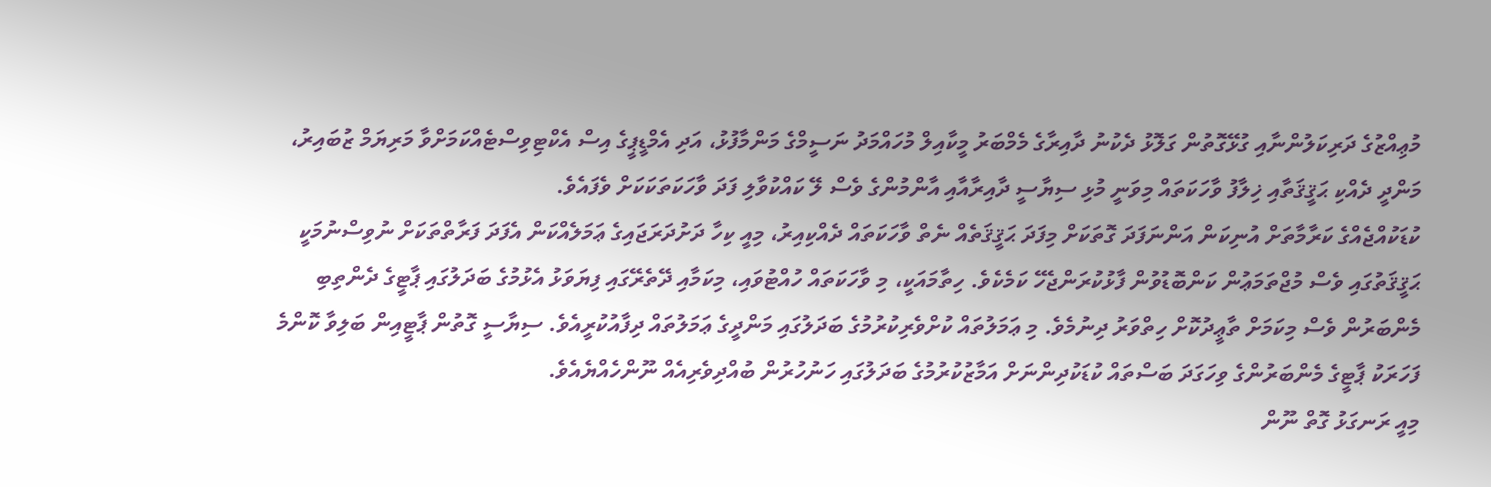މުޢިއްޒުގެ ދަރިކަލުންނާއި ގުޅޭގޮތުން ގަލޮޅު ދެކުނު ދާއިރާގެ މެމްބަރު މީކާއިލް މުހައްމަދު ނަސީމްގެ މަންމާފުޅު، އަދި އެމްޑީޕީގެ އިސް އެކްޓިވިސްޓެއްކަމަށްވާ މަރިޔަމް ޒުބައިރު، މަންދީ ދެއްކި ޙަޤީޤަތާއި ޚިލާފު ވާހަކަތައް މިވަނީ މުޅި ސިޔާސީ ދާއިރާއާއި އާންމުންގެ ވެސް ލޭ ކައްކުވާލި ފަދަ ވާހަކަތަކަކަށް ވެފައެވެ.
ކުޑަކުއްޖެއްގެ ކަރާމާތަށް އުނިކަން އަންނަފަދަ ގޮތަކަށް މިފަދަ ޙަޤީޤަތެއް ނެތް ވާހަކަތައް ދެއްކިއިރު، މިއީ ކިހާ ދަށުދަރަޖައިގެ ޢަމަލެއްކަން އެފަދަ ފަރާތްތަކަށް ނުވިސްނުމަކީ ޙަޤީޤަތުގައި ވެސް މުޖްތަމަޢުން ކަންބޮޑުވުން ފާޅުކުރަންޖެހޭ ކަމެކެވެ. ހިތާމައަކީ، މި ވާހަކަތައް ހުއްޓުވައި، މިކަމާއި ދޭތެރޭގައި ފިޔަވަޅު އެޅުމުގެ ބަދަލުގައި ޕާޓީގެ ދެންތިބި މެންބަރުން ވެސް މިކަމަށް ތާޢީދުކޮށް ހިތްވަރު ދިނުމެވެ. މި ޢަމަލުތައް ކުށްވެރިކުރުމުގެ ބަދަލުގައި މަންދީގެ ޢަމަލުތައް ދިފާއުކުރީއެވެ. ސިޔާސީ ގޮތުން ޕާޓީއިން ބަލިވާ ކޮންމެ ފަހަރަކު ޕާޓީގެ މެންބަރުންގެ ވިހަގަދަ ބަސްތައް ކުޑަކުދިންނަށް އަމާޒުކުރުމުގެ ބަދަލުގައި ހަނުހުރުން ބުއްދިވެރިއެއް ނޫންހެއްޔެއެވެ.
މިއީ ރަނގަޅު ގޮތް ނޫން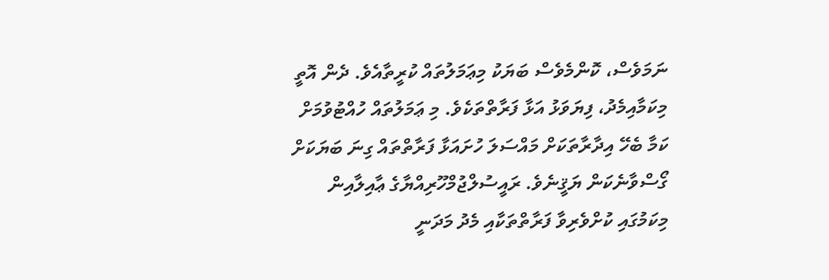ނަމަވެސް، ކޮންމެވެސް ބަޔަކު މިޢަމަލުތައް ކުރީތާއެވެ. ދެން އޮތީ މިކަމާއިމެދު، ފިޔަވަޅު އަޅާ ފަރާތްތަކެވެ. މި ޢަމަލުތައް ހުއްޓުވުމަށް ކަމާ ބެހޭ އިދާރާތަކަށް މައްސަލަ ހުށައަޅާ ފަރާތްތައް ގިނަ ބަޔަކަށް ގޯސްވާނެކަން ޔަޤީނެވެ. ރައީސުލްޖުމްހޫރިއްޔާގެ ޢާއިލާއިން މިކަމުގައި ކުށްވެރިވާ ފަރާތްތަކާއި މެދު މަދަނީ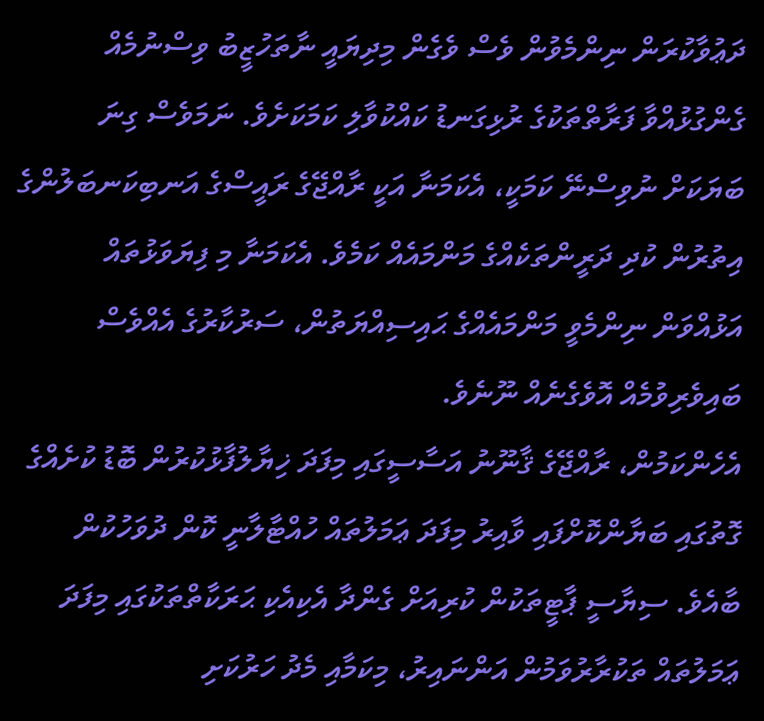ދަޢުވާކުރަން ނިންމެވުން ވެސް ވެގެން މިދިޔައީ ނާތަހުޒީބު ވިސްނުމެއް ގެންގުޅުއްވާ ފަރާތްތަކުގެ ރުޅިގަނޑު ކައްކުވާލި ކަމަކަށެވެ. ނަމަވެސް ގިނަ ބަޔަކަށް ނުވިސްނޭ ކަމަކީ، އެކަމަނާ އަކީ ރާއްޖޭގެ ރައީސްގެ އަނބިކަނބަލުންގެ އިތުރުން ކުދި ދަރީންތަކެއްގެ މަންމައެއް ކަމެވެ. އެކަމަނާ މި ފިޔަވަޅުތައް އަޅުއްވަން ނިންމެވީ މަންމައެއްގެ ޙައިސިއްޔަތުން، ސަރުކާރުގެ އެއްވެސް ބައިވެރިވުމެއް އޮވެގެނެއް ނޫނެވެ.
އެހެންކަމުން، ރާއްޖޭގެ ޤާނޫނު އަސާސީގައި މިފަދަ ޚިޔާލުފާޅުކުރުން ބޮޑު ކުށެއްގެ ގޮތުގައި ބަޔާންކޮށްފައި ވާއިރު މިފަދަ ޢަމަލުތައް ހުއްޓާލާނީ ކޮން ދުވަހުކުން ބާއެވެ. ސިޔާސީ ޕާޓީތަކުން ކުރިއަށް ގެންދާ އެކިއެކި ޙަރަކާތްތަކުގައި މިފަދަ ޢަމަލުތައް ތަކުރާރުވަމުން އަންނައިރު، މިކަމާއި މެދު ހަރުކަށި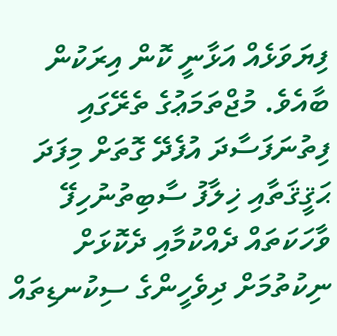ފިޔަވަޅެއް އަޅާނީ ކޮން އިރަކުން ބާއެވެ. މުޖްތަމަޢުގެ ތެރޭގައި ފިތުނަފަސާދަ އުފެދޭ ގޮތަށް މިފަދަ ޙަޤީޤަތާއި ޚިލާފު ސާބިތުނުހިފޭ ވާހަކަތައް ދެއްކުމާއި ދެކޮޅަށް ނިކުތުމަށް ދިވެހީންގެ ސިކުނޑިތައް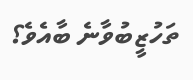ތަހުޒީބުވާނެ ބާއެވެ؟